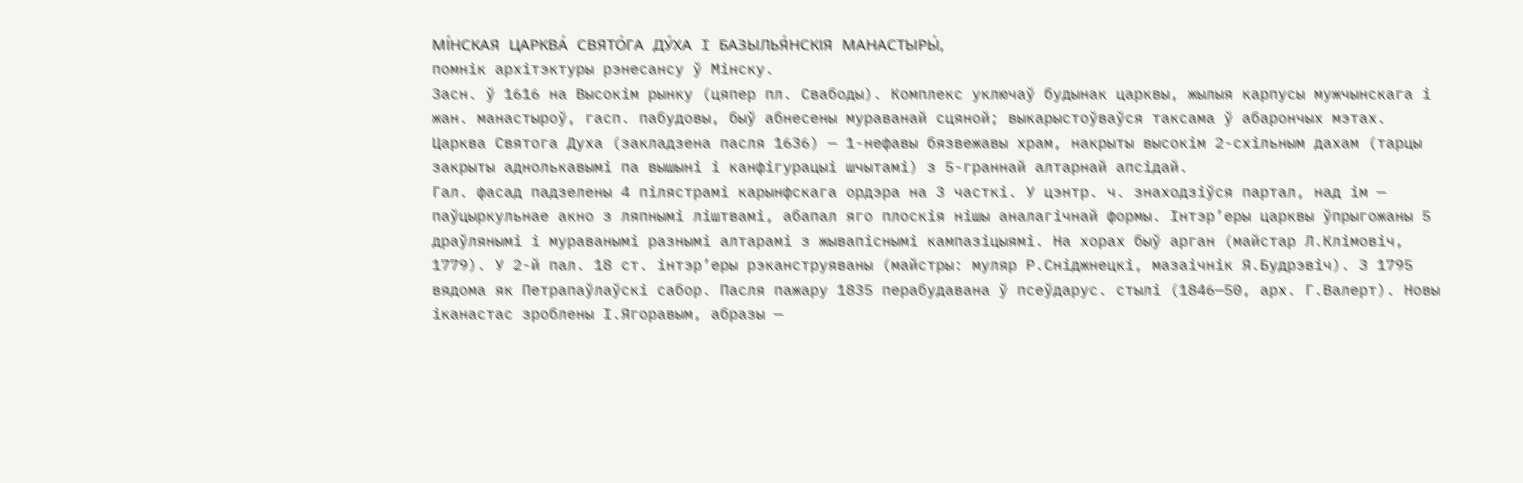МІ́НСКАЯ ЦАРКВА́ СВЯТО́ГА ДУ́ХА І БАЗЫЛЬЯ́НСКІЯ МАНАСТЫРЫ́,
помнік архітэктуры рэнесансу ў Мінску.
Засн. ў 1616 на Высокім рынку (цяпер пл. Свабоды). Комплекс уключаў будынак царквы, жылыя карпусы мужчынскага і жан. манастыроў, гасп. пабудовы, быў абнесены мураванай сцяной; выкарыстоўваўся таксама ў абарончых мэтах. Царква Святога Духа (закладзена пасля 1636) — 1-нефавы бязвежавы храм, накрыты высокім 2-схільным дахам (тарцы закрыты аднолькавымі па вышыні і канфігурацыі шчытамі) з 5-граннай алтарнай апсідай.
Гал. фасад падзелены 4 пілястрамі карынфскага ордэра на 3 часткі. У цэнтр. ч. знаходзіўся партал, над ім — паўцыркульнае акно з ляпнымі ліштвамі, абапал яго плоскія нішы аналагічнай формы. Інтэр’еры царквы ўпрыгожаны 5 драўлянымі і мураванымі разнымі алтарамі з жывапіснымі кампазіцыямі. На хорах быў арган (майстар Л.Клімовіч, 1779). У 2-й пал. 18 ст. інтэр’еры рэканструяваны (майстры: муляр Р.Сніджнецкі, мазаічнік Я.Будрэвіч). З 1795 вядома як Петрапаўлаўскі сабор. Пасля пажару 1835 перабудавана ў псеўдарус. стылі (1846—50, арх. Г.Валерт). Новы іканастас зроблены І.Ягоравым, абразы —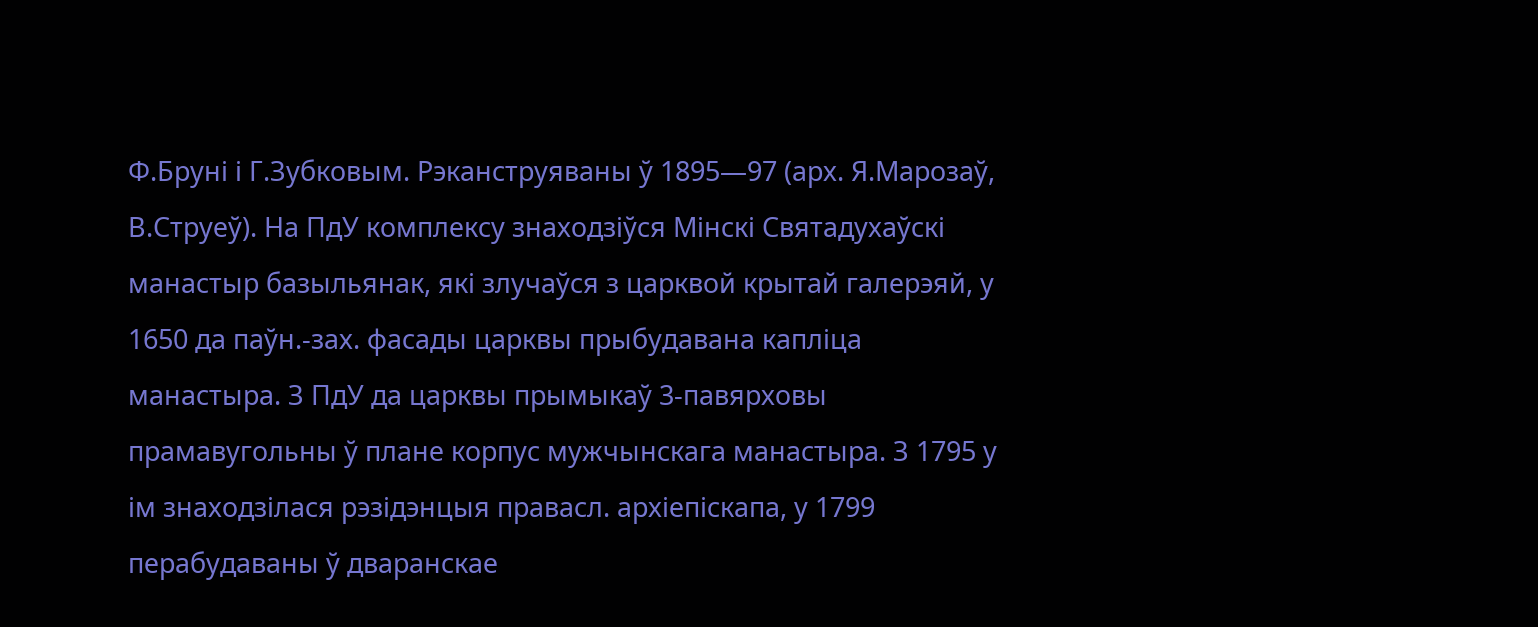Ф.Бруні і Г.Зубковым. Рэканструяваны ў 1895—97 (арх. Я.Марозаў, В.Струеў). На ПдУ комплексу знаходзіўся Мінскі Святадухаўскі манастыр базыльянак, які злучаўся з царквой крытай галерэяй, у 1650 да паўн.-зах. фасады царквы прыбудавана капліца манастыра. З ПдУ да царквы прымыкаў 3-павярховы прамавугольны ў плане корпус мужчынскага манастыра. З 1795 у ім знаходзілася рэзідэнцыя правасл. архіепіскапа, у 1799 перабудаваны ў дваранскае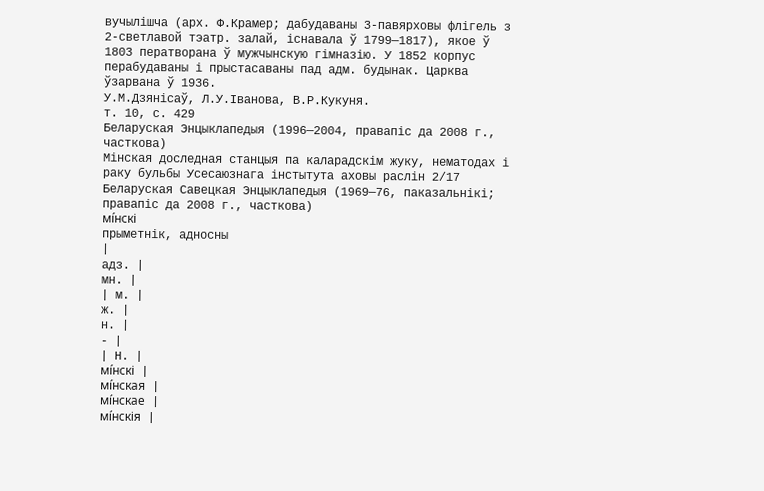вучылішча (арх. Ф.Крамер; дабудаваны 3-павярховы флігель з 2-светлавой тэатр. залай, існавала ў 1799—1817), якое ў 1803 ператворана ў мужчынскую гімназію. У 1852 корпус перабудаваны і прыстасаваны пад адм. будынак. Царква ўзарвана ў 1936.
У.М.Дзянісаў, Л.У.Іванова, В.Р.Кукуня.
т. 10, с. 429
Беларуская Энцыклапедыя (1996—2004, правапіс да 2008 г., часткова)
Мінская доследная станцыя па каларадскім жуку, нематодах і раку бульбы Усесаюзнага інстытута аховы раслін 2/17
Беларуская Савецкая Энцыклапедыя (1969—76, паказальнікі; правапіс да 2008 г., часткова)
мі́нскі
прыметнік, адносны
|
адз. |
мн. |
| м. |
ж. |
н. |
- |
| Н. |
мі́нскі |
мі́нская |
мі́нскае |
мі́нскія |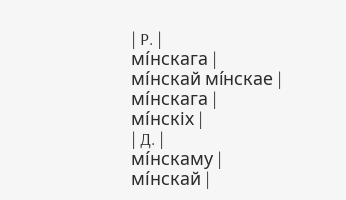| Р. |
мі́нскага |
мі́нскай мі́нскае |
мі́нскага |
мі́нскіх |
| Д. |
мі́нскаму |
мі́нскай |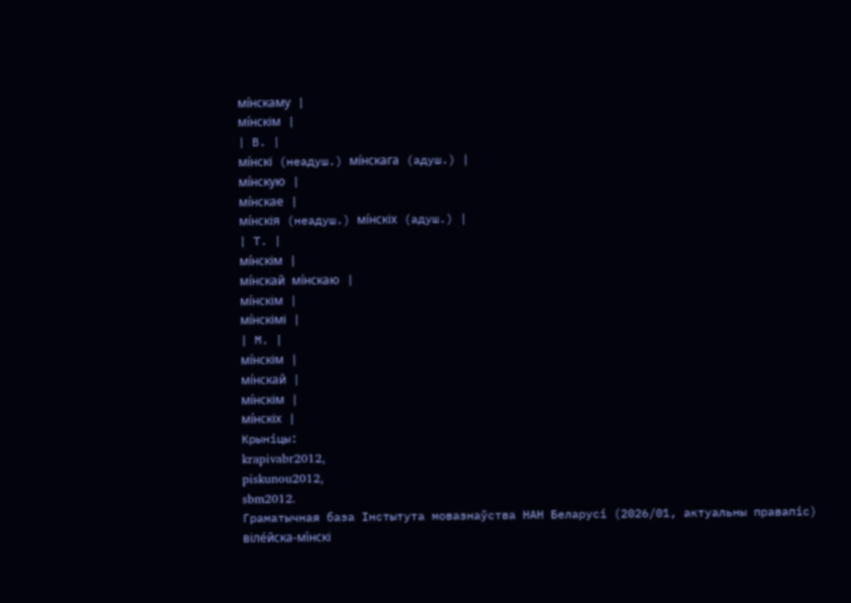мі́нскаму |
мі́нскім |
| В. |
мі́нскі (неадуш.) мі́нскага (адуш.) |
мі́нскую |
мі́нскае |
мі́нскія (неадуш.) мі́нскіх (адуш.) |
| Т. |
мі́нскім |
мі́нскай мі́нскаю |
мі́нскім |
мі́нскімі |
| М. |
мі́нскім |
мі́нскай |
мі́нскім |
мі́нскіх |
Крыніцы:
krapivabr2012,
piskunou2012,
sbm2012.
Граматычная база Інстытута мовазнаўства НАН Беларусі (2026/01, актуальны правапіс)
віле́йска-мі́нскі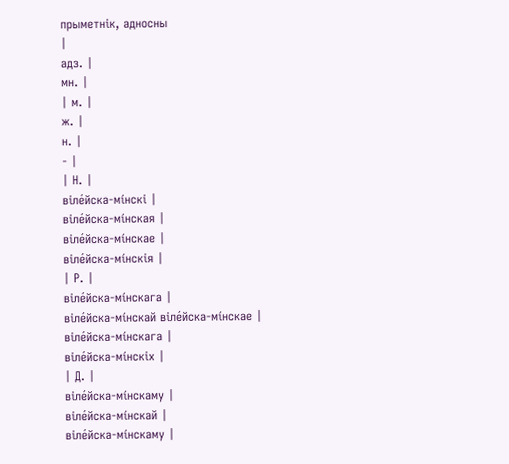прыметнік, адносны
|
адз. |
мн. |
| м. |
ж. |
н. |
- |
| Н. |
віле́йска-мі́нскі |
віле́йска-мі́нская |
віле́йска-мі́нскае |
віле́йска-мі́нскія |
| Р. |
віле́йска-мі́нскага |
віле́йска-мі́нскай віле́йска-мі́нскае |
віле́йска-мі́нскага |
віле́йска-мі́нскіх |
| Д. |
віле́йска-мі́нскаму |
віле́йска-мі́нскай |
віле́йска-мі́нскаму |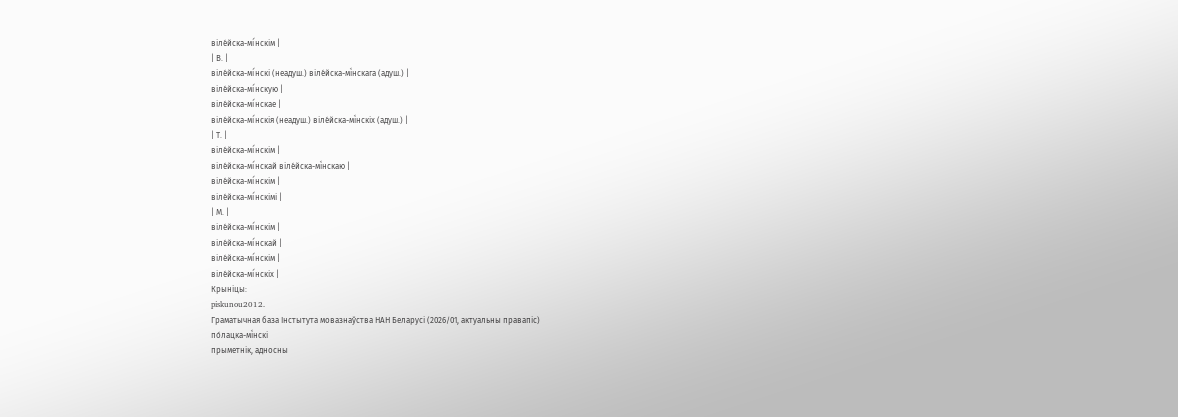віле́йска-мі́нскім |
| В. |
віле́йска-мі́нскі (неадуш.) віле́йска-мі́нскага (адуш.) |
віле́йска-мі́нскую |
віле́йска-мі́нскае |
віле́йска-мі́нскія (неадуш.) віле́йска-мі́нскіх (адуш.) |
| Т. |
віле́йска-мі́нскім |
віле́йска-мі́нскай віле́йска-мі́нскаю |
віле́йска-мі́нскім |
віле́йска-мі́нскімі |
| М. |
віле́йска-мі́нскім |
віле́йска-мі́нскай |
віле́йска-мі́нскім |
віле́йска-мі́нскіх |
Крыніцы:
piskunou2012.
Граматычная база Інстытута мовазнаўства НАН Беларусі (2026/01, актуальны правапіс)
по́лацка-мі́нскі
прыметнік, адносны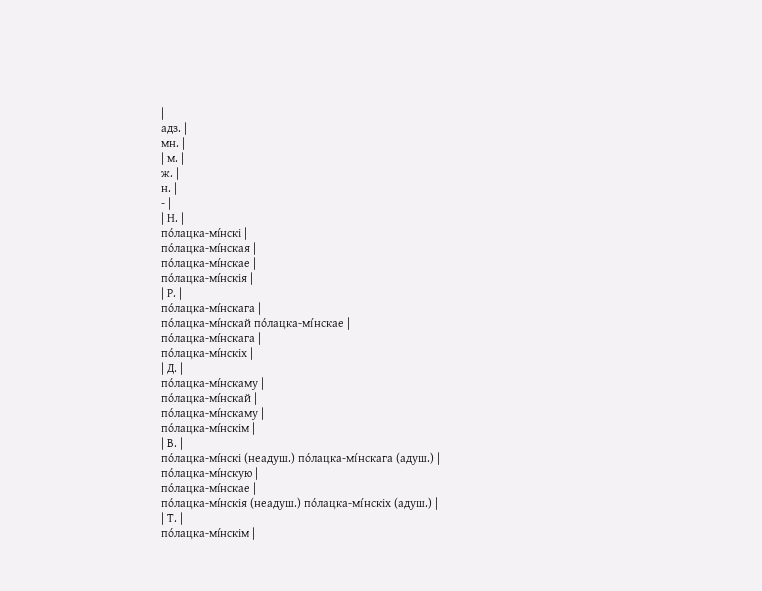|
адз. |
мн. |
| м. |
ж. |
н. |
- |
| Н. |
по́лацка-мі́нскі |
по́лацка-мі́нская |
по́лацка-мі́нскае |
по́лацка-мі́нскія |
| Р. |
по́лацка-мі́нскага |
по́лацка-мі́нскай по́лацка-мі́нскае |
по́лацка-мі́нскага |
по́лацка-мі́нскіх |
| Д. |
по́лацка-мі́нскаму |
по́лацка-мі́нскай |
по́лацка-мі́нскаму |
по́лацка-мі́нскім |
| В. |
по́лацка-мі́нскі (неадуш.) по́лацка-мі́нскага (адуш.) |
по́лацка-мі́нскую |
по́лацка-мі́нскае |
по́лацка-мі́нскія (неадуш.) по́лацка-мі́нскіх (адуш.) |
| Т. |
по́лацка-мі́нскім |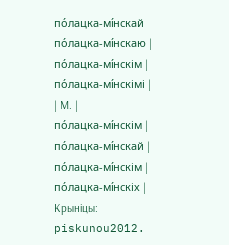по́лацка-мі́нскай по́лацка-мі́нскаю |
по́лацка-мі́нскім |
по́лацка-мі́нскімі |
| М. |
по́лацка-мі́нскім |
по́лацка-мі́нскай |
по́лацка-мі́нскім |
по́лацка-мі́нскіх |
Крыніцы:
piskunou2012.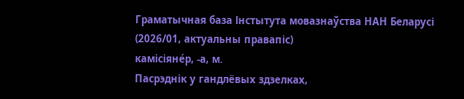Граматычная база Інстытута мовазнаўства НАН Беларусі (2026/01, актуальны правапіс)
камісіяне́р, ‑а, м.
Пасрэднік у гандлёвых здзелках,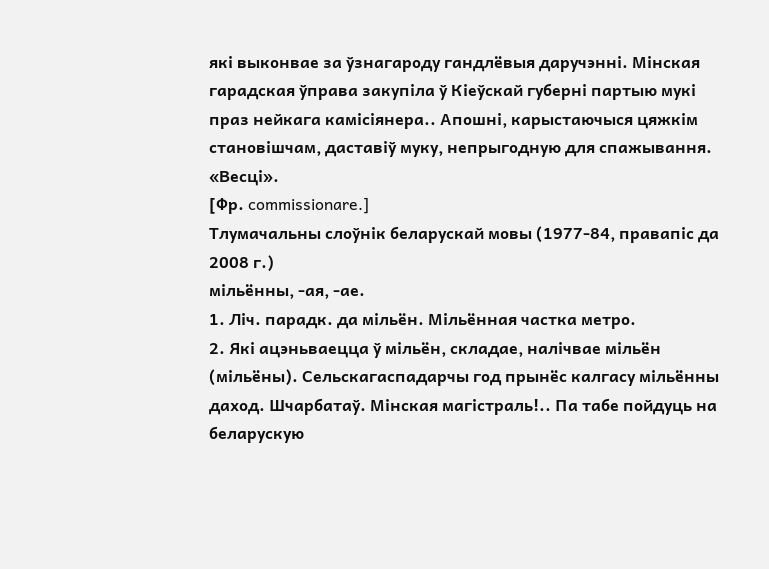які выконвае за ўзнагароду гандлёвыя даручэнні. Мінская гарадская ўправа закупіла ў Кіеўскай губерні партыю мукі праз нейкага камісіянера.. Апошні, карыстаючыся цяжкім становішчам, даставіў муку, непрыгодную для спажывання. «Весці».
[Фр. commissionare.]
Тлумачальны слоўнік беларускай мовы (1977-84, правапіс да 2008 г.)
мільённы, ‑ая, ‑ае.
1. Ліч. парадк. да мільён. Мільённая частка метро.
2. Які ацэньваецца ў мільён, складае, налічвае мільён (мільёны). Сельскагаспадарчы год прынёс калгасу мільённы даход. Шчарбатаў. Мінская магістраль!.. Па табе пойдуць на беларускую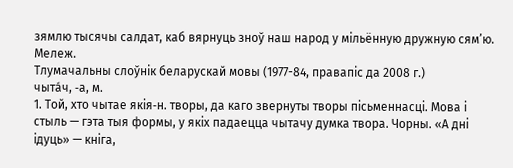зямлю тысячы салдат, каб вярнуць зноў наш народ у мільённую дружную сям’ю. Мележ.
Тлумачальны слоўнік беларускай мовы (1977-84, правапіс да 2008 г.)
чыта́ч, ‑а, м.
1. Той, хто чытае якія‑н. творы, да каго звернуты творы пісьменнасці. Мова і стыль — гэта тыя формы, у якіх падаецца чытачу думка твора. Чорны. «А дні ідуць» — кніга,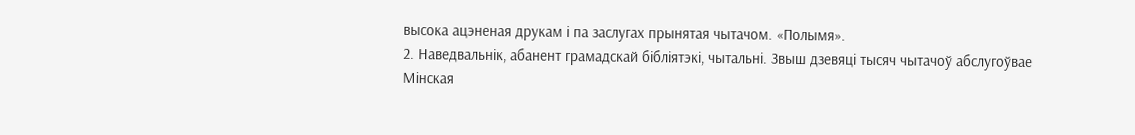высока ацэненая друкам і па заслугах прынятая чытачом. «Полымя».
2. Наведвальнік, абанент грамадскай бібліятэкі, чытальні. Звыш дзевяці тысяч чытачоў абслугоўвае Мінская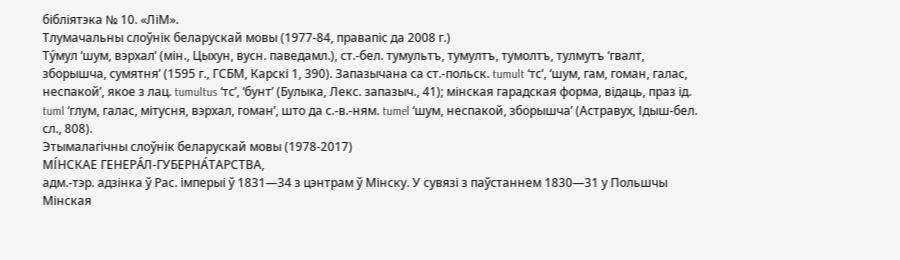бібліятэка № 10. «ЛіМ».
Тлумачальны слоўнік беларускай мовы (1977-84, правапіс да 2008 г.)
Ту́мул ‘шум, вэрхал’ (мін., Цыхун, вусн. паведамл.), ст.-бел. тумультъ, тумултъ, тумолтъ, тулмутъ ‘гвалт, зборышча, сумятня’ (1595 г., ГСБМ, Карскі 1, 390). Запазычана са ст.-польск. tumult ‘тс’, ‘шум, гам, гоман, галас, неспакой’, якое з лац. tumultus ‘тс’, ‘бунт’ (Булыка, Лекс. запазыч., 41); мінская гарадская форма, відаць, праз ід. tuml ‘глум, галас, мітусня, вэрхал, гоман’, што да с.-в.-ням. tumel ‘шум, неспакой, зборышча’ (Астравух, Ідыш-бел. сл., 808).
Этымалагічны слоўнік беларускай мовы (1978-2017)
МІ́НСКАЕ ГЕНЕРА́Л-ГУБЕРНА́ТАРСТВА,
адм.-тэр. адзінка ў Рас. імперыі ў 1831—34 з цэнтрам ў Мінску. У сувязі з паўстаннем 1830—31 у Польшчы Мінская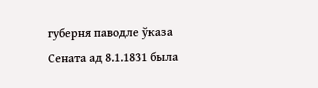губерня паводле ўказа Сената ад 8.1.1831 была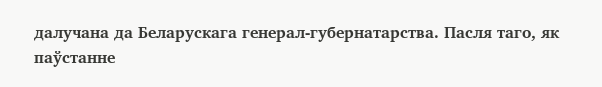далучана да Беларускага генерал-губернатарства. Пасля таго, як паўстанне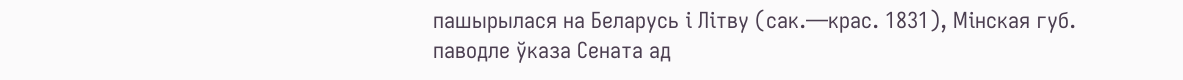пашырылася на Беларусь і Літву (сак.—крас. 1831), Мінская губ. паводле ўказа Сената ад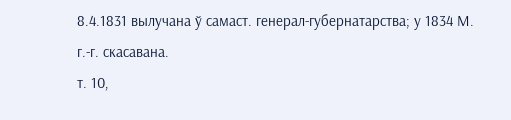8.4.1831 вылучана ў самаст. генерал-губернатарства; у 1834 М. г.-г. скасавана.
т. 10,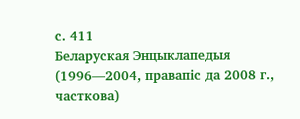с. 411
Беларуская Энцыклапедыя (1996—2004, правапіс да 2008 г., часткова)